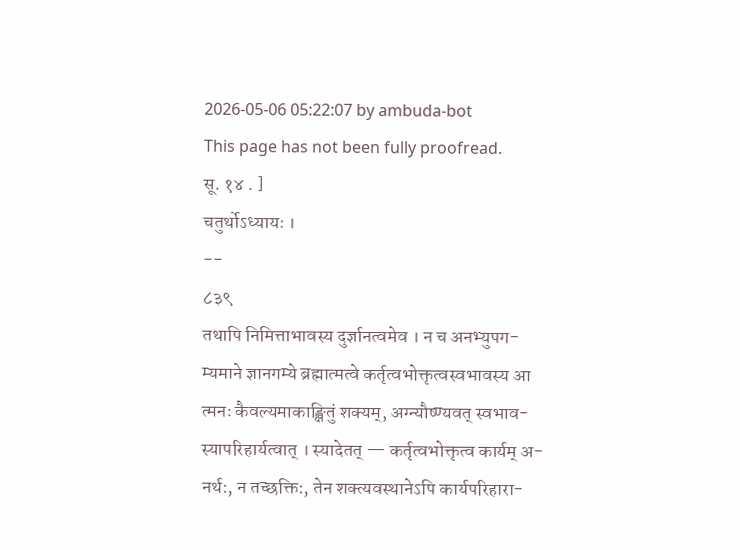2026-05-06 05:22:07 by ambuda-bot
This page has not been fully proofread.
सू. १४ . ]
चतुर्थोऽध्यायः ।
--
८३९
तथापि निमित्ताभावस्य दुर्ज्ञानत्वमेव । न च अनभ्युपग-
म्यमाने ज्ञानगम्ये ब्रह्मात्मत्वे कर्तृत्वभोक्तृत्वस्वभावस्य आ
त्मनः कैवल्यमाकाङ्क्षितुं शक्यम्, अग्न्यौष्ण्यवत् स्वभाव-
स्यापरिहार्यत्वात् । स्यादेतत् — कर्तृत्वभोक्तृत्व कार्यम् अ-
नर्थ:, न तच्छक्ति:, तेन शक्त्यवस्थानेऽपि कार्यपरिहारा-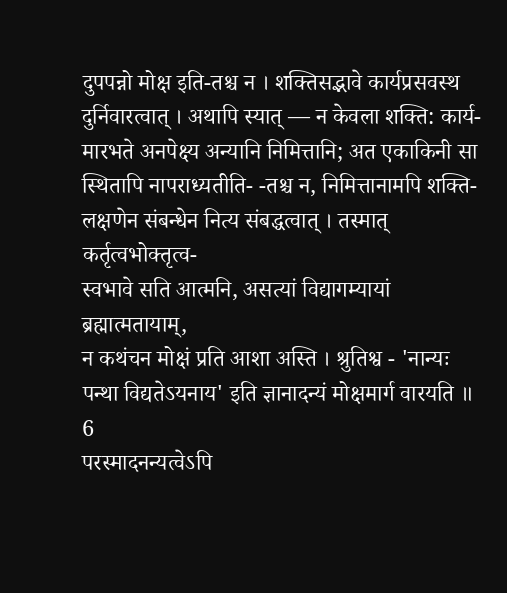दुपपन्नो मोक्ष इति-तश्च न । शक्तिसद्भावे कार्यप्रसवस्थ
दुर्निवारत्वात् । अथापि स्यात् — न केवला शक्ति: कार्य-
मारभते अनपेक्ष्य अन्यानि निमित्तानि; अत एकाकिनी सा
स्थितापि नापराध्यतीति- -तश्च न, निमित्तानामपि शक्ति-
लक्षणेन संबन्धेन नित्य संबद्धत्वात् । तस्मात् कर्तृत्वभोक्तृत्व-
स्वभावे सति आत्मनि, असत्यां विद्यागम्यायां ब्रह्मात्मतायाम्,
न कथंचन मोक्षं प्रति आशा अस्ति । श्रुतिश्व - 'नान्यः
पन्था विद्यतेऽयनाय' इति ज्ञानादन्यं मोक्षमार्ग वारयति ॥
6
परस्मादनन्यत्वेऽपि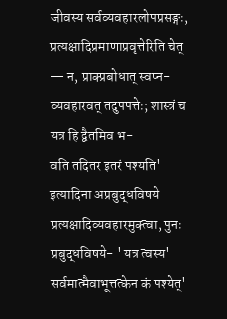जीवस्य सर्वव्यवहारलोपप्रसङ्गः,
प्रत्यक्षादिप्रमाणाप्रवृत्तेरिति चेत् — न, प्राक्प्रबोधात् स्वप्न-
व्यवहारवत् तदुपपत्तेः; शास्त्रं च यत्र हि द्वैतमिव भ-
वति तदितर इतरं पश्यति' इत्यादिना अप्रबुद्धविषये
प्रत्यक्षादिव्यवहारमुक्त्वा, पुनः प्रबुद्धविषये- ' यत्र त्वस्य'
सर्वमात्मैवाभूत्तत्केन कं पश्येत्'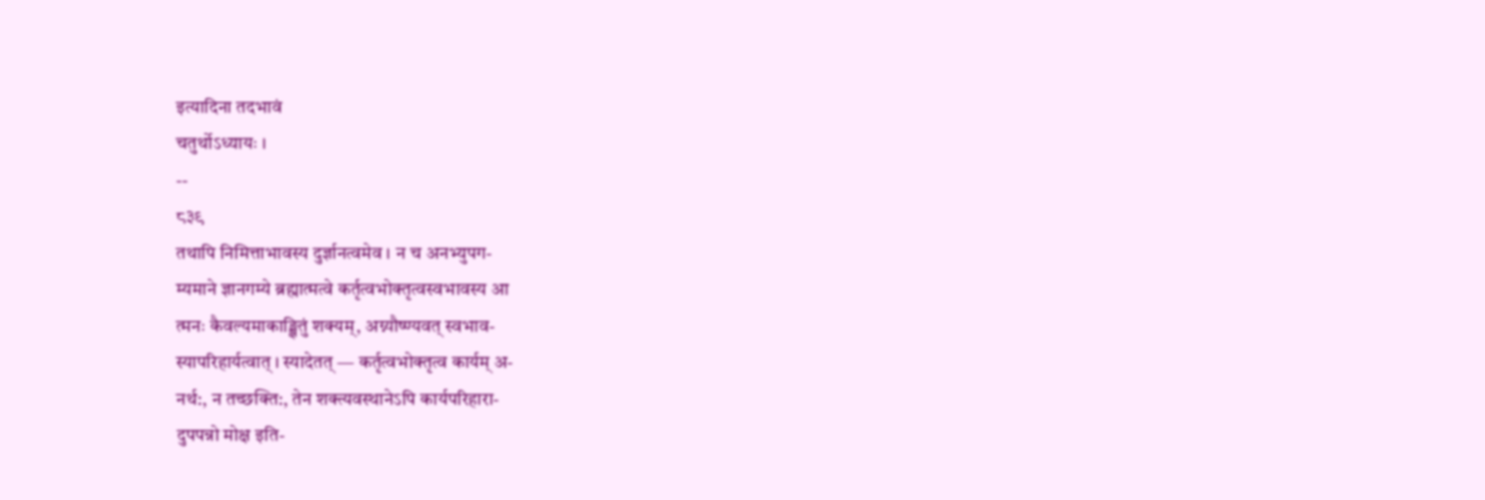इत्यादिना तदभावं
चतुर्थोऽध्यायः ।
--
८३९
तथापि निमित्ताभावस्य दुर्ज्ञानत्वमेव । न च अनभ्युपग-
म्यमाने ज्ञानगम्ये ब्रह्मात्मत्वे कर्तृत्वभोक्तृत्वस्वभावस्य आ
त्मनः कैवल्यमाकाङ्क्षितुं शक्यम्, अग्न्यौष्ण्यवत् स्वभाव-
स्यापरिहार्यत्वात् । स्यादेतत् — कर्तृत्वभोक्तृत्व कार्यम् अ-
नर्थ:, न तच्छक्ति:, तेन शक्त्यवस्थानेऽपि कार्यपरिहारा-
दुपपन्नो मोक्ष इति-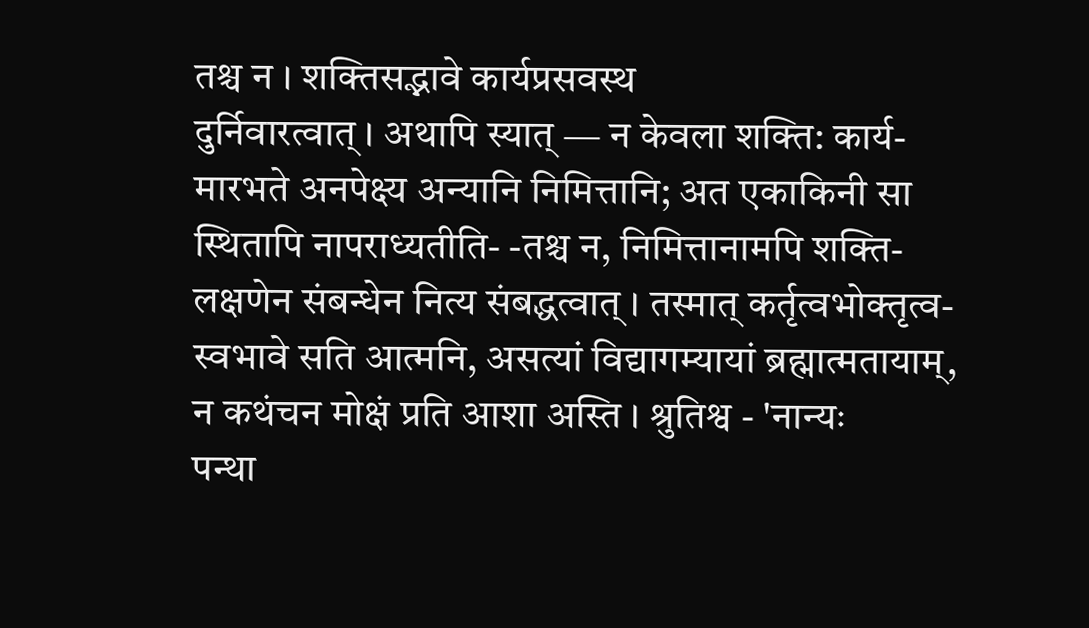तश्च न । शक्तिसद्भावे कार्यप्रसवस्थ
दुर्निवारत्वात् । अथापि स्यात् — न केवला शक्ति: कार्य-
मारभते अनपेक्ष्य अन्यानि निमित्तानि; अत एकाकिनी सा
स्थितापि नापराध्यतीति- -तश्च न, निमित्तानामपि शक्ति-
लक्षणेन संबन्धेन नित्य संबद्धत्वात् । तस्मात् कर्तृत्वभोक्तृत्व-
स्वभावे सति आत्मनि, असत्यां विद्यागम्यायां ब्रह्मात्मतायाम्,
न कथंचन मोक्षं प्रति आशा अस्ति । श्रुतिश्व - 'नान्यः
पन्था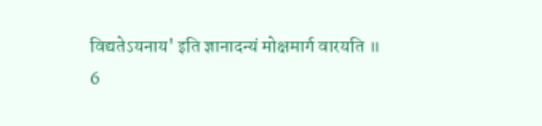विद्यतेऽयनाय' इति ज्ञानादन्यं मोक्षमार्ग वारयति ॥
6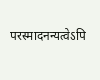परस्मादनन्यत्वेऽपि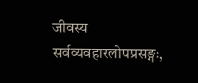जीवस्य सर्वव्यवहारलोपप्रसङ्गः,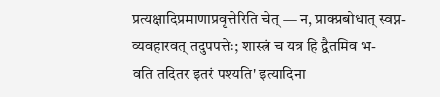प्रत्यक्षादिप्रमाणाप्रवृत्तेरिति चेत् — न, प्राक्प्रबोधात् स्वप्न-
व्यवहारवत् तदुपपत्तेः; शास्त्रं च यत्र हि द्वैतमिव भ-
वति तदितर इतरं पश्यति' इत्यादिना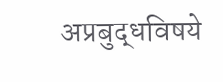अप्रबुद्धविषये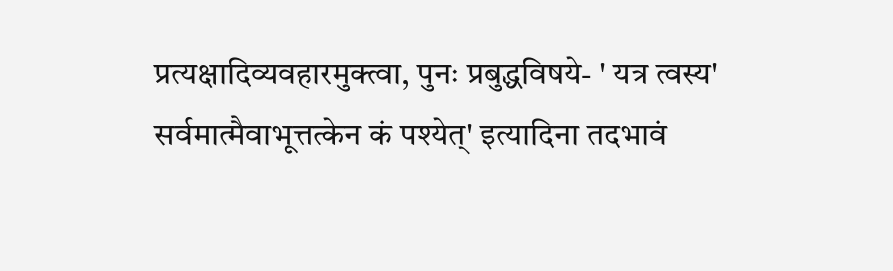प्रत्यक्षादिव्यवहारमुक्त्वा, पुनः प्रबुद्धविषये- ' यत्र त्वस्य'
सर्वमात्मैवाभूत्तत्केन कं पश्येत्' इत्यादिना तदभावं